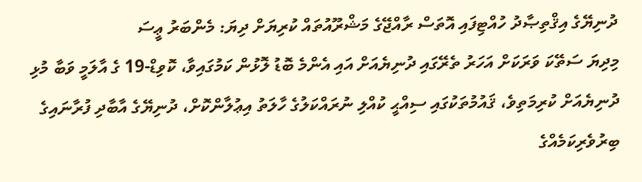ދުނިޔޭގެ އިޤްތިޞާދު ހުއްޓިފައި އޮތަސް ރާއްޖޭގެ މަޝްރޫއުތައް ކުރިޔަށް ދިޔަ: މެންބަރު ޢީސަ
މިދިޔަ ސަތޭކަ ވަރަކަށް އަހަރު ތެރޭގައި ދުނިޔެއަށް އައި އެންމެ ބޮޑު ލޮޅުން ކަމުގައިވާ، ކޮވިޑް-19 ގެ އާލަމީ ވަބާ މުޅި ދުނިޔެއަށް ކުރިމަތިވެ، ޤައުމުތަކުގައި ސިއްޙީ ކުއްލި ނުރައްކަލުގެ ހާލަތު އިޢުލާންކޮށް، ދުނިޔޭގެ އާބާދި ފުރާނައިގެ ބިރުވެރިކަމެއްގެ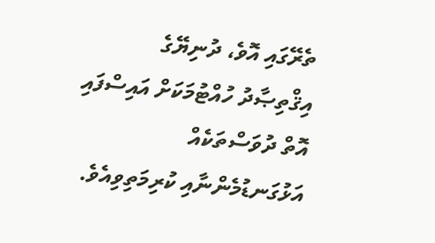ތެރޭގައި އޮވެ، ދުނިޔޭގެ އިޤްތިޞާދު ހުއްޓުމަކަށް އައިސްފައި އޮތް ދުވަސްތަކެއް އަޅުގަނޑުމެންނާއި ކުރިމަތިވިއެވެ.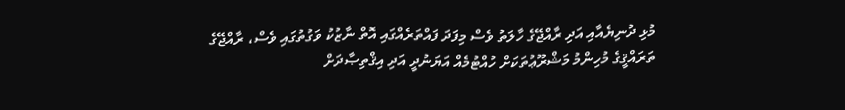މުޅި ދުނިޔެއާއި އަދި ރާއްޖޭގެ ހާލަތު ވެސް މިފަދަ ފައްތަރެއްގައި އޮތް ނާޒުކު ވަގުތުގައި ވެސް، ރާއްޖޭގެ ތަރައްޤީގެ މުހިންމު މަޝްރޫޢުތަކަށް ހުއްޓުމެއް އަޔަނުދީ އަދި އިޤްތިޞާދަށް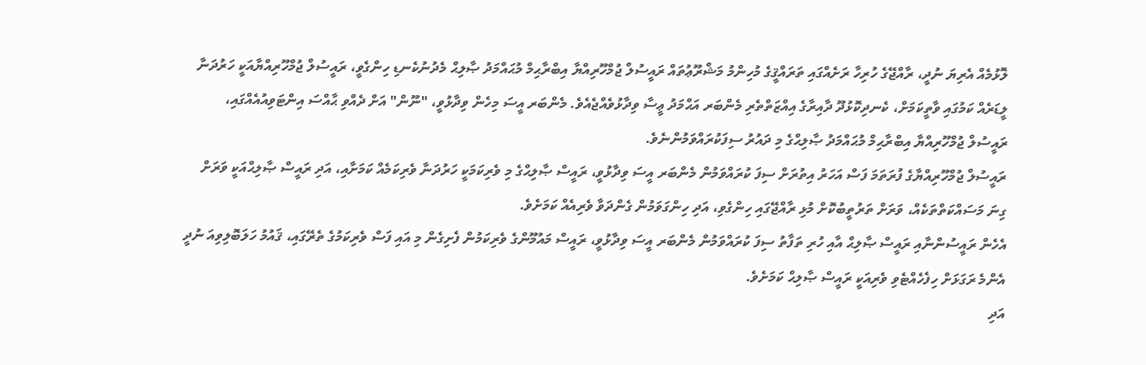ލޮޅުމެއް އެރިޔަ ނުދީ، ރާއްޖޭގެ ހުރިހާ ރަށެއްގައި ތަރައްޤީގެ މުހިންމު މަޝްރޫޢުތައް ރައީސުލް ޖުމްހޫރިއްޔާ އިބްރާޙިމް މުޙައްމަދު ޞާލިޙް މެދުނުކެނޑި ހިންގެވީ، ރައީސުލް ޖުމްހޫރިއްޔާއަކީ ހަރުދަނާ ލީޑަރެއް ކަމުގައި ވާތީކަމަށް، ކެނދިކޮޅުދޫ ދާއިރާގެ އިއްޒަތްތެރި މެންބަރ އަޙްމަދު ޢީސާ ވިދާޅުވެއްޖެއެވެ. މެންބަރ އީސަ މިހެން ވިދާޅުވީ، "ނޫން" އަށް ދެއްވި ޙާއްސަ އިންޓަވިއުއެއްގައި، ރައީސުލް ޖުމްހޫރިއްޔާ އިބްރާޙިމް މުޙައްމަދު ޞާލިޙްގެ މި ދައުރު ސިފަކުރައްވަމުންނެވެ.
ރައީސުލް ޖުމްހޫރިއްޔާގެ ފުރަތަމަ ފަސް އަހަރު އިތުރަށް ސިފަ ކުރައްވަމުން މެންބަރ އީސަ ވިދާޅުވީ، ރައީސް ޞާލިޙްގެ މި ވެރިކަމަކީ ހަރުދަނާ ވެރިކަމެއް ކަމަށާއި، އަދި ރައީސް ޞާލިޙްއަކީ ވަރަށް ގިނަ މަސައްކަތްތަކެއް، ވަރަށް ތަރުތީބުކޮށް މުޅި ރާއްޖޭގައި ހިންގެވި، އަދި ހިންގަވަމުން ގެންދަވާ ވެރިއެއް ކަމަށެވެ.
އެހެން ރައީސުންނާއި ރައީސް ޞާލިޙް އާއި ހުރި ތަފާތު ސިފަ ކުރައްވަމުން މެންބަރ އީސަ ވިދާޅުވީ، ރައީސް މައުމޫންގެ ވެރިކަމުން ފެށިގެން މި އައި ފަސް ވެރިކަމުގެ ތެރޭގައި، ޤައުމު ހަލަބޮލިވިއަ ނުދީ އެންމެ ރަގަޅަށް ހިފެހެއްޓެވި ވެރިއަކީ ރައީސް ޞާލިޙް ކަމަށެވެ.
އަދި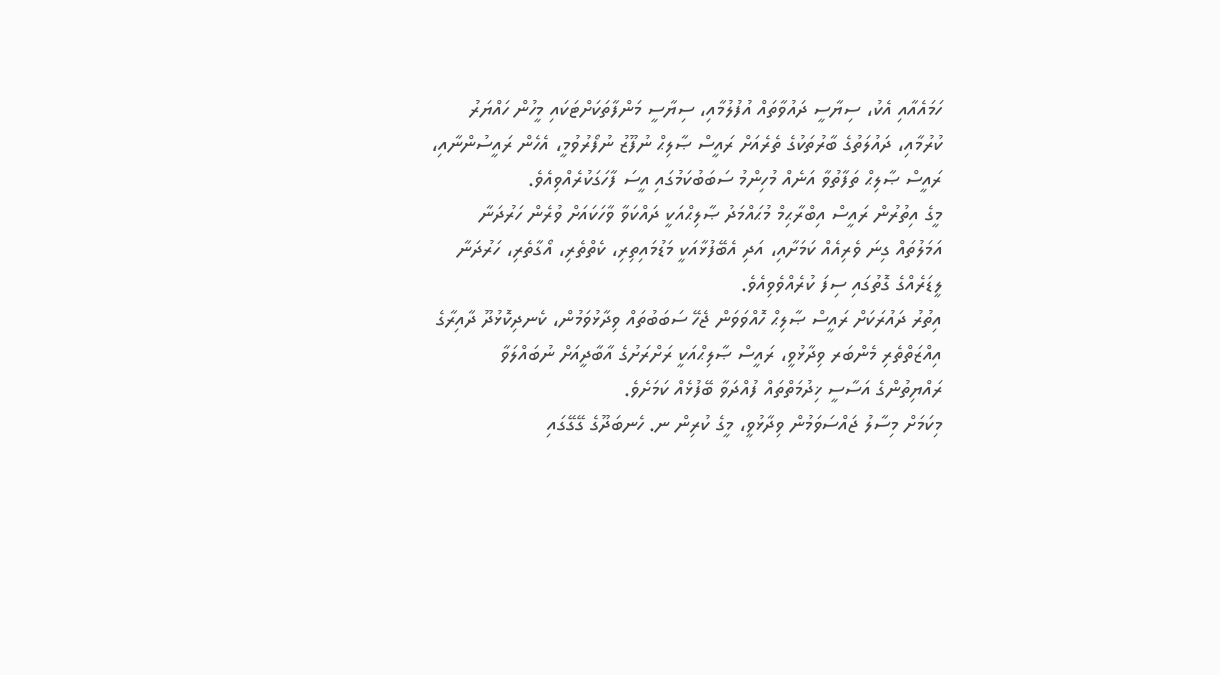ހަމައެއާއި އެކު، ސިޔާސީ ދައުވާތައް އުފުލުމާއި، ސިޔާސީ މަންފާތަކަށްޓަކައި މީހުން ހައްޔަރު ކުރުމާއި، ދައުލަތުގެ ބާރުތަކުގެ ތެރެއަށް ރައީސް ޞާލިޙް ނުފޫޒު ނުފޯރުވުމީ، އެހެން ރައީސުންނާއި، ރައީސް ޞާލިޙް ތަފާތުވާ އަނެއް މުހިންމު ސަބަބުކަމުގައި އީސަ ފާހަގަކުރެއްވިއެވެ.
މީގެ އިތުރުން ރައީސް އިބްރާޙިމް މުޙައްމަދު ޞާލިޙްއަކީ ދައްކަވާ ވާހަކައަށް ވުރެން ހަރުދަނާ އަމަލުތައް ގިނަ ވެރިއެއް ކަމަށާއި، އަދި އެބޭފުޅާއަކީ މަޑުމައިތިރި، ކެތްތެރި، އޯގާތެރި، ހަރުދަނާ ލީޑަރެއްގެ ގޮތުގައި ސިފަ ކުރެއްވެވިއެވެ.
އިތުރު ދައުރަކަށް ރައީސް ޞާލިޙް ހޮއްވަވަން ޖެހޭ ސަބަބުތައް ވިދާޅުވަމުން، ކެނދިކޮޅުދޫ ދާއިރާގެ އިއްޒަތްތެރި މެންބަރ ވިދާޅުވީ، ރައީސް ޞާލިޙްއަކީ ރަށްރަށުގެ އާބާދީއަށް ނުބައްލަވާ ރައްޔިތުންގެ އަސާސީ ޚިދުމަތްތައް ފުއްދަވާ ބޭފުޅެއް ކަމަށެވެ.
މިކަމަށް މިސާލު ޖައްސަވަމުން ވިދާޅުވީ، މީގެ ކުރިން ނ. ހެނބަދޫގެ ގޭގޭގައި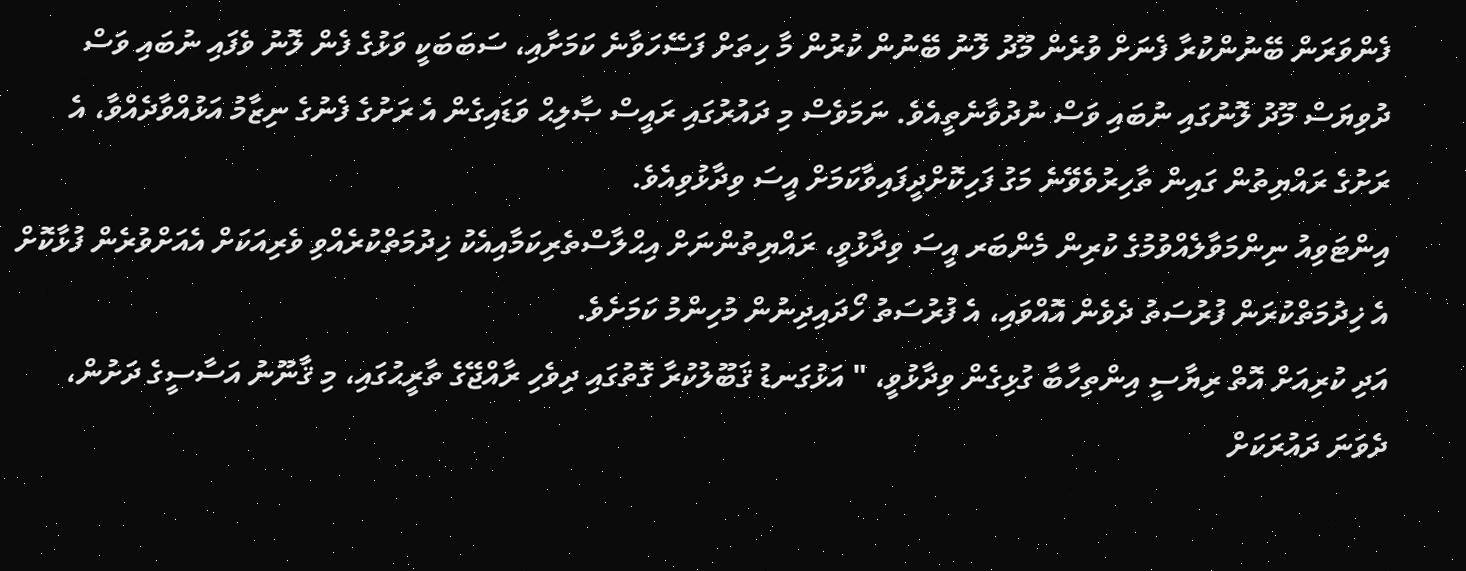ފެންވަރަން ބޭނުންކުރާ ފެނަށް ވުރެން މޫދު ލޮނު ބޭނުން ކުރުން މާ ހިތަށް ފަސޭހަވާނެ ކަމަށާއި، ސަބަބަކީ ވަޅުގެ ފެން ލޮނު ވެފައި ނުބައި ވަސް ދުވިޔަސް މޫދު ލޮނުގައި ނުބައި ވަސް ނުދުވާނެތީއެވެ. ނަމަވެސް މި ދައުރުގައި ރައީސް ޞާލިޙް ވަޑައިގެން އެ ރަށުގެ ފެނުގެ ނިޒާމު އަޅުއްވާދެއްވާ، އެ ރަށުގެ ރައްޔިތުން ގައިން ތާހިރުވެވޭނެ މަގު ފަހިކޮށްދީފައިވާކަމަށް އީސަ ވިދާޅުވިއެވެ.
އިންޓަވިއު ނިންމަވާލެއްވުމުގެ ކުރިން މެންބަރ އީސަ ވިދާޅުވީ، ރައްޔިތުންނަށް އިޙްލާސްތެރިކަމާއިއެކު ޚިދުމަތްކުރެއްވި ވެރިއަކަށް އެއަށްވުރެން ފުޅާކޮށް އެ ޚިދުމަތްކުރަން ފުރުސަތު ދެވެން އޮއްވައި، އެ ފުރުސަތު ހޯދައިދިނުން މުހިންމު ކަމަށެވެ.
އަދި ކުރިއަށް އޮތް ރިޔާސީ އިންތިހާބާ ގުޅިގެން ވިދާޅުވީ، " އަޅުގަނޑު ޤަބޫލުކުރާ ގޮތުގައި ދިވެހި ރާއްޖޭގެ ތާރީޙުގައި، މި ޤާނޫނު އަސާސީގެ ދަށުން، ދެވަނަ ދައުރަކަށް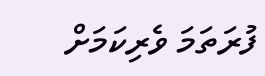ފުރަތަމަ ވެރިކަމަށް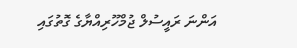އަންނަ ރައީސުލް ޖުމްހޫރިއްޔާގެ ގޮތުގައި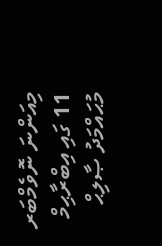މިއަންނަ ނޮވެމްބަރ 11 ގައި އިބްރާޙިމް މުޙައްމަދު ޞާލިޙް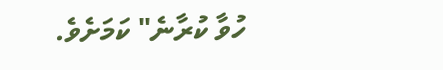ހުވާ ކުރާނެ" ކަމަށެވެ.